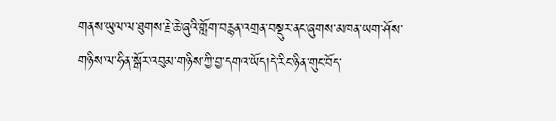གནས་ཡུལ་ལ་ཐུགས་རྗེ་ཆེ་ཞུའི་གློག་བརྙན་འགྲན་བསྡུར་ནང་ཞུགས་མཁན་ཡག་ཤོས་གཉིས་ལ་ཧིན་སྒོར་འབུམ་གཉིས་ཀྱི་བྱ་དགའ་ཡོད།དེ་རིང་ཉིན་གུང་བོད་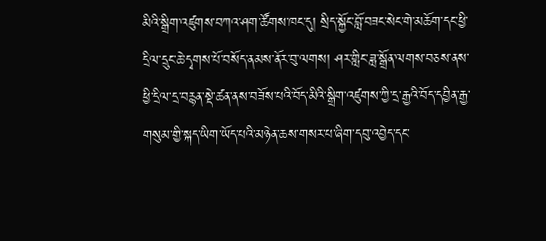མིའི་སྒྲིག་འཛུགས་བཀའ་ཤག་ཚོགས་ཁང་དུ། སྲིད་སྐྱོང་བློ་བཟང་སེང་གེ་མཆོག་དང་ཕྱི་དྲིལ་དྲུང་ཆེ་དྭགས་པོ་བསོད་ནམས་ནོར་བུ་ལགས། ཤར་གླིང་ཟླ་སྒྲོན་ལགས་བཅས་ནས་ཕྱི་དྲིལ་དྲ་བརྙན་སྡེ་ཚན་ནས་བཟོས་པའི་བོད་མིའི་སྒྲིག་འཛུགས་ཀྱི་དྲ་རྒྱའི་བོད་དབྱིན་རྒྱ་གསུམ་གྱི་སྐད་ཡིག་ཡོད་པའི་མཉེན་ཆས་གསར་པ་ཞིག་དབུ་འབྱེད་དང་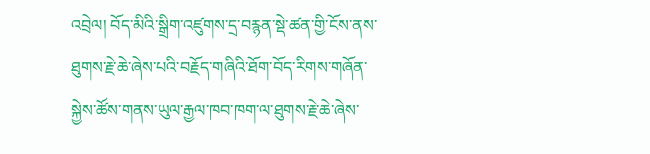འབྲེལ། བོད་མིའི་སྒྲིག་འཛུགས་དྲ་བརྙན་སྡེ་ཚན་གྱི་ངོས་ནས་ཐུགས་རྗེ་ཆེ་ཞེས་པའི་བརྗོད་གཞིའི་ཐོག་བོད་རིགས་གཞོན་སྐྱེས་ཚོས་གནས་ཡུལ་རྒྱལ་ཁབ་ཁག་ལ་ཐུགས་རྗེ་ཆེ་ཞེས་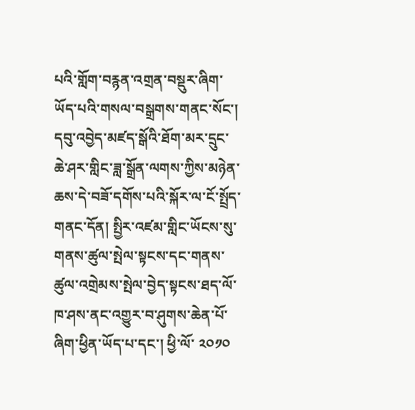པའི་གློག་བརྙན་འགྲན་བསྡུར་ཞིག་ཡོད་པའི་གསལ་བསྒྲགས་གནང་སོང་།
དབུ་འབྱེད་མཛད་སྒོའི་ཐོག་མར་དྲུང་ཆེ་ཤར་གླིང་ཟླ་སྒྲོན་ལགས་ཀྱིས་མཉེན་ཆས་དེ་བཟོ་དགོས་པའི་སྐོར་ལ་ངོ་སྤྲོད་གནང་དོན། སྤྱིར་འཛམ་གླིང་ཡོངས་སུ་གནས་ཚུལ་སྤེལ་སྟངས་དང་གནས་ཚུལ་འགྲེམས་སྤེལ་བྱེད་སྟངས་ཐད་ལོ་ཁ་ཤས་ནང་འགྱུར་བ་ཤུགས་ཆེན་པོ་ཞིག་ཕྱིན་ཡོད་པ་དང་། ཕྱི་ལོ་ ༢༠༡༠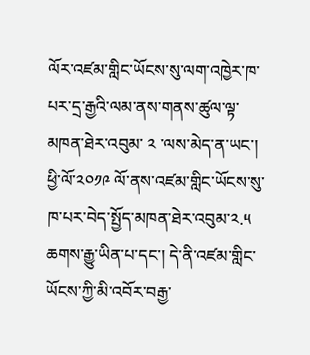ལོར་འཛམ་གླིང་ཡོངས་སུ་ལག་འཁྱེར་ཁ་པར་དྲ་རྒྱའི་ལམ་ནས་གནས་ཚུལ་ལྟ་མཁན་ཐེར་འབུམ་ ༢ ་ལས་མེད་ན་ཡང་། ཕྱི་ལོ་༢༠༡༩ ལོ་ནས་འཛམ་གླིང་ཡོངས་སུ་ཁ་པར་བེད་སྤྱོད་མཁན་ཐེར་འབུམ་༢.༥ ཆགས་རྒྱུ་ཡིན་པ་དང་། དེ་ནི་འཛམ་གླིང་ཡོངས་ཀྱི་མི་འབོར་བརྒྱ་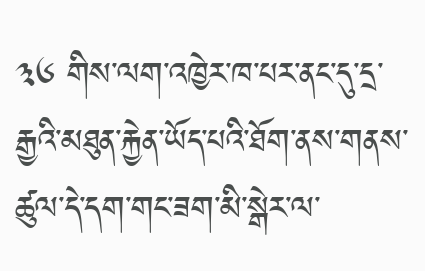༣༦ གིས་ལག་འཁྱེར་ཁ་པར་ནང་དུ་དྲ་རྒྱའི་མཐུན་རྐྱེན་ཡོད་པའི་ཐོག་ནས་གནས་ཚུལ་དེ་དག་གང་ཟག་མི་སྒེར་ལ་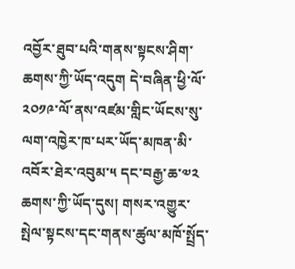འབྱོར་ཐུབ་པའི་གནས་སྟངས་ཤིག་ཆགས་ཀྱི་ཡོད་འདུག དེ་བཞིན་ཕྱི་ལོ་༢༠༡༩་ལོ་ནས་འཛམ་གླིང་ཡོངས་སུ་ལག་འཁྱེར་ཁ་པར་ཡོད་མཁན་མི་འབོར་ཐེར་འབུམ་༥ དང་བརྒྱ་ཆ་༧༢ ཆགས་ཀྱི་ཡོད་དུས། གསར་འགྱུར་སྤེལ་སྟངས་དང་གནས་ཚུལ་མཁོ་སྤྲོད་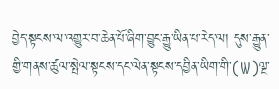བྱེད་སྟངས་ལ་འགྱུར་བ་ཆེན་པོ་ཞིག་བྱུང་རྒྱུ་ཡིན་པ་རེད་ལ། དུས་རྒྱུན་གྱི་གནས་ཚུལ་སྤེལ་སྟངས་དང་ལེན་སྟངས་དབྱིན་ཡིག་གི་(W)ལྔ་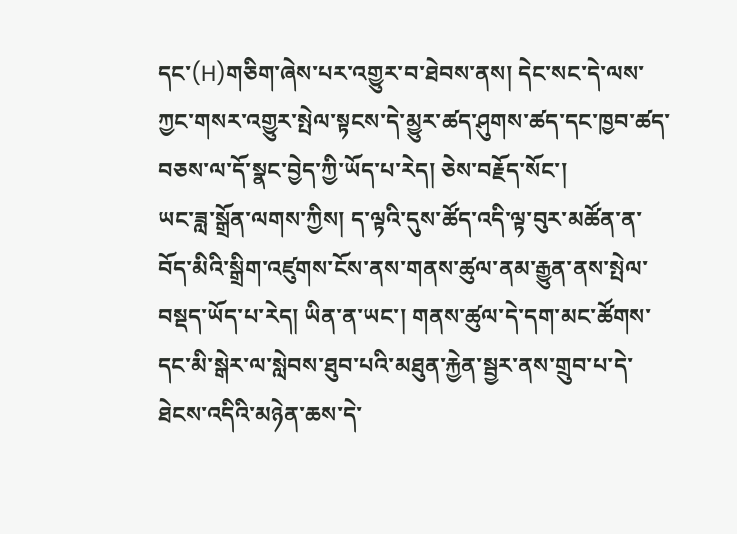དང་(H)གཅིག་ཞེས་པར་འགྱུར་བ་ཐེབས་ནས། དེང་སང་དེ་ལས་ཀྱང་གསར་འགྱུར་སྤེལ་སྟངས་དེ་མྱུར་ཚད་ཤུགས་ཚད་དང་ཁྱབ་ཚད་བཅས་ལ་དོ་སྣང་བྱེད་ཀྱི་ཡོད་པ་རེད། ཅེས་བརྗོད་སོང་།
ཡང་ཟླ་སྒྲོན་ལགས་ཀྱིས། ད་ལྟའི་དུས་ཚོད་འདི་ལྟ་བུར་མཚོན་ན་བོད་མིའི་སྒྲིག་འཛུགས་ངོས་ནས་གནས་ཚུལ་ནམ་རྒྱུན་ནས་སྤེལ་བསྡད་ཡོད་པ་རེད། ཡིན་ན་ཡང་། གནས་ཚུལ་དེ་དག་མང་ཚོགས་དང་མི་སྒེར་ལ་སླེབས་ཐུབ་པའི་མཐུན་རྐྱེན་སྦྱར་ནས་གྲུབ་པ་དེ་ཐེངས་འདིའི་མཉེན་ཆས་དེ་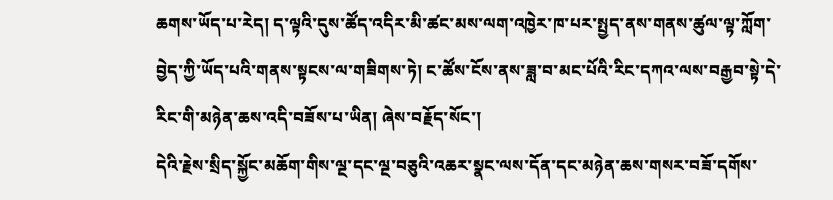ཆགས་ཡོད་པ་རེད། ད་ལྟའི་དུས་ཚོད་འདིར་མི་ཚང་མས་ལག་འཁྱེར་ཁ་པར་སྤྱད་ནས་གནས་ཚུལ་ལྟ་ཀློག་བྱེད་ཀྱི་ཡོད་པའི་གནས་སྟངས་ལ་གཟིགས་ཏེ། ང་ཚོས་ངོས་ནས་ཟླ་བ་མང་པོའི་རིང་དཀའ་ལས་བརྒྱབ་སྟེ་དེ་རིང་གི་མཉེན་ཆས་འདི་བཟོས་པ་ཡིན། ཞེས་བརྗོད་སོང་།
དེའི་རྗེས་སྲིད་སྐྱོང་མཆོག་གིས་ལྔ་དང་ལྔ་བཅུའི་འཆར་སྣང་ལས་དོན་དང་མཉེན་ཆས་གསར་བཟོ་དགོས་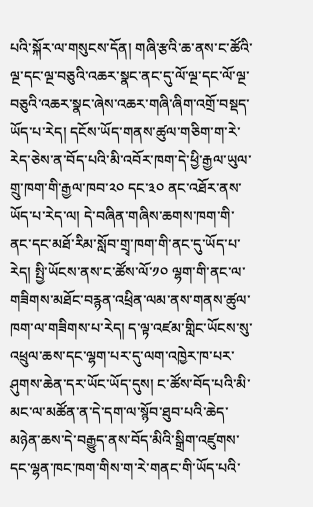པའི་སྐོར་ལ་གསུངས་དོན། གཞི་རྩའི་ཆ་ནས་ང་ཚོའི་ལྔ་དང་ལྔ་བཅུའི་འཆར་སྣང་ནང་དུ་ལོ་ལྔ་དང་ལོ་ལྔ་བཅུའི་འཆར་སྣང་ཞེས་འཆར་གཞི་ཞིག་འགྲོ་བསྡད་ཡོད་པ་རེད། དངོས་ཡོད་གནས་ཚུལ་གཅིག་ག་རེ་རེད་ཅེས་ན་བོད་པའི་མི་འབོར་ཁག་དེ་ཕྱི་རྒྱལ་ཡུལ་གྲུ་ཁག་གི་རྒྱལ་ཁབ་༢༠ དང་༣༠ ནང་འཐོར་ནས་ཡོད་པ་རེད་ལ། དེ་བཞིན་གཞིས་ཆགས་ཁག་གི་ནང་དང་མཐོ་རིམ་སློབ་གྲྭ་ཁག་གི་ནང་དུ་ཡོད་པ་རེད། སྤྱི་ཡོངས་ནས་ང་ཚོས་ལོ་༡༠ ལྷག་གི་ནང་ལ་གཟིགས་མཐོང་བརྙན་འཕྲིན་ལམ་ནས་གནས་ཚུལ་ཁག་ལ་གཟིགས་པ་རེད། ད་ལྟ་འཛམ་གླིང་ཡོངས་སུ་འཕྲུལ་ཆས་དང་ལྷག་པར་དུ་ལག་འཁྱེར་ཁ་པར་ཤུགས་ཆེན་དར་ཡོང་ཡོད་དུས། ང་ཚོས་བོད་པའི་མི་མང་ལ་མཚོན་ན་དེ་དག་ལ་སྙོབ་ཐུབ་པའི་ཆེད་མཉེན་ཆས་དེ་བརྒྱུད་ནས་བོད་མིའི་སྒྲིག་འཛུགས་དང་ལྷན་ཁང་ཁག་གིས་ག་རེ་གནང་གི་ཡོད་པའི་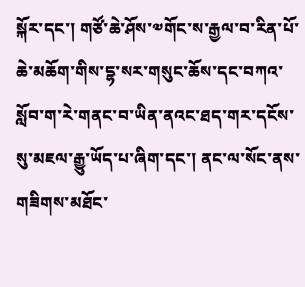སྐོར་དང་། གཙོ་ཆེ་ཤོས་༧གོང་ས་རྒྱལ་བ་རིན་པོ་ཆེ་མཆོག་གིས་དྷ་སར་གསུང་ཆོས་དང་བཀའ་སློབ་ག་རེ་གནང་བ་ཡིན་ནའང་ཐད་གར་དངོས་སུ་མཇལ་རྒྱུ་ཡོད་པ་ཞིག་དང་། ནང་ལ་སོང་ནས་གཟིགས་མཐོང་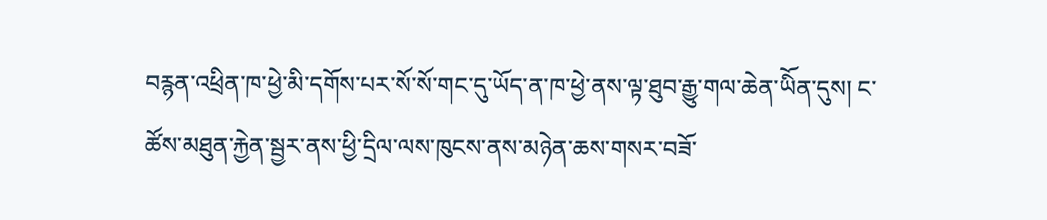བརྙན་འཕྲིན་ཁ་ཕྱེ་མི་དགོས་པར་སོ་སོ་གང་དུ་ཡོད་ན་ཁ་ཕྱེ་ནས་ལྟ་ཐུབ་རྒྱུ་གལ་ཆེན་ཡིོན་དུས། ང་ཚོས་མཐུན་རྐྱེན་སྦྱར་ནས་ཕྱི་དྲིལ་ལས་ཁུངས་ནས་མཉེན་ཆས་གསར་བཟོ་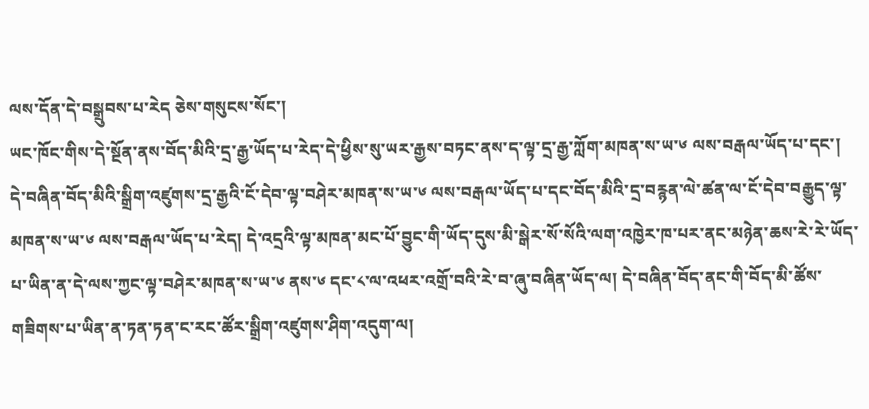ལས་དོན་དེ་བསྒྲུབས་པ་རེད ཅེས་གསུངས་སོང་།
ཡང་ཁོང་གིས་དེ་སྔོན་ནས་བོད་མིའི་དྲ་རྒྱ་ཡོད་པ་རེད་དེ་ཕྱིས་སུ་ཡར་རྒྱས་བཏང་ནས་ད་ལྟ་དྲ་རྒྱ་ཀློག་མཁན་ས་ཡ་༦ ལས་བརྒལ་ཡོད་པ་དང་། དེ་བཞིན་བོད་མིའི་སྒྲིག་འཛུགས་དྲ་རྒྱའི་ངོ་དེབ་ལྟ་བཤེར་མཁན་ས་ཡ་༦ ལས་བརྒལ་ཡོད་པ་དང་བོད་མིའི་དྲ་བརྙན་ལེ་ཚན་ལ་ངོ་དེབ་བརྒྱུད་ལྟ་མཁན་ས་ཡ་༦ ལས་བརྒལ་ཡོད་པ་རེད། དེ་འདྲའི་ལྟ་མཁན་མང་པོ་བྱུང་གི་ཡོད་དུས་མི་སྒེར་སོ་སོའི་ལག་འཁྱེར་ཁ་པར་ནང་མཉེན་ཆས་རེ་རེ་ཡོད་པ་ཡིན་ན་དེ་ལས་ཀྱང་ལྟ་བཤེར་མཁན་ས་ཡ་༦ ནས་༦ དང་༨་ལ་འཕར་འགྲོ་བའི་རེ་བ་ཞུ་བཞིན་ཡོད་ལ། དེ་བཞིན་བོད་ནང་གི་བོད་མི་ཚོས་གཟིགས་པ་ཡིན་ན་ཏན་ཏན་ང་རང་ཚོར་སྒྲིག་འཛུགས་ཤིག་འདུག་ལ།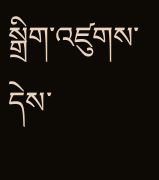སྒྲིག་འཛུགས་དེས་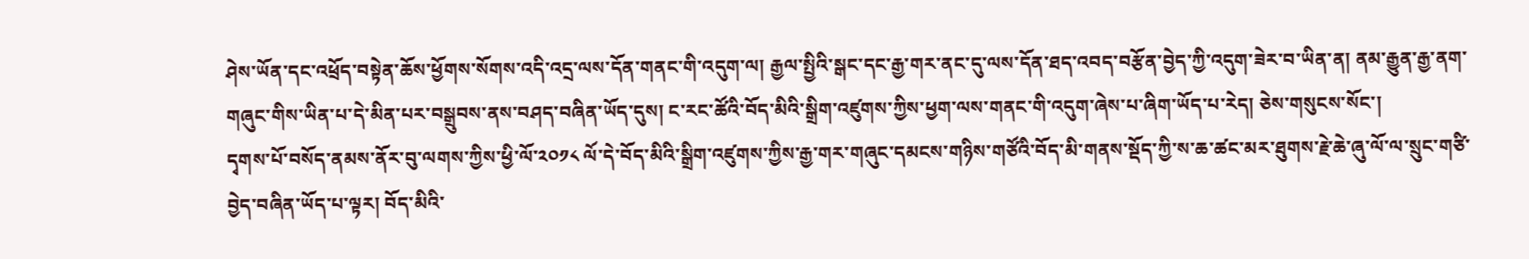ཤེས་ཡོན་དང་འཕྲོད་བསྟེན་ཆོས་ཕྱོགས་སོགས་འདི་འདྲ་ལས་དོན་གནང་གི་འདུག་ལ། རྒྱལ་སྤྱིའི་སྒང་དང་རྒྱ་གར་ནང་དུ་ལས་དོན་ཐད་འབད་བརྩོན་བྱེད་ཀྱི་འདུག་ཟེར་བ་ཡིན་ན། ནམ་རྒྱུན་རྒྱ་ནག་གཞུང་གིས་ཡིན་པ་དེ་མིན་པར་བསྒྲུབས་ནས་བཤད་བཞིན་ཡོད་དུས། ང་རང་ཚོའི་བོད་མིའི་སྒྲིག་འཛུགས་ཀྱིས་ཕྱག་ལས་གནང་གི་འདུག་ཞེས་པ་ཞིག་ཡོད་པ་རེད། ཅེས་གསུངས་སོང་།
དྭགས་པོ་བསོད་ནམས་ནོར་བུ་ལགས་ཀྱིས་ཕྱི་ལོ་༢༠༡༨ ལོ་དེ་བོད་མིའི་སྒྲིག་འཛུགས་ཀྱིས་རྒྱ་གར་གཞུང་དམངས་གཉིས་གཙོའི་བོད་མི་གནས་སྡོད་ཀྱི་ས་ཆ་ཚང་མར་ཐུགས་རྗེ་ཆེ་ཞུ་ལོ་ལ་སྲུང་གཙི་བྱེད་བཞིན་ཡོད་པ་ལྟར། བོད་མིའི་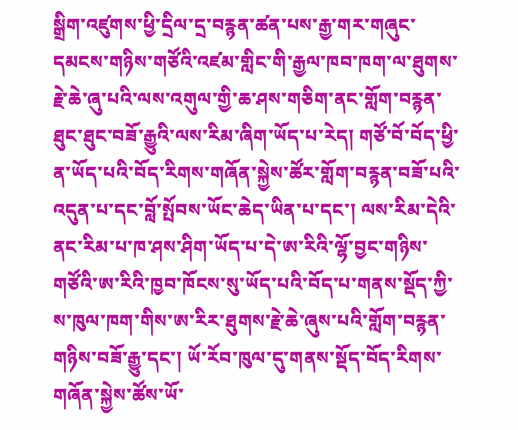སྒྲིག་འཛུགས་ཕྱི་དྲིལ་དྲ་བརྙན་ཚན་པས་རྒྱ་གར་གཞུང་དམངས་གཉིས་གཙོའི་འཛམ་གླིང་གི་རྒྱལ་ཁབ་ཁག་ལ་ཐུགས་རྗེ་ཆེ་ཞུ་པའི་ལས་འགུལ་གྱི་ཆ་ཤས་གཅིག་ནང་གློག་བརྙན་ཐུང་ཐུང་བཟོ་རྒྱུའི་ལས་རིམ་ཞིག་ཡོད་པ་རེད། གཙོ་བོ་བོད་ཕྱི་ན་ཡོད་པའི་བོད་རིགས་གཞོན་སྐྱེས་ཚོར་གློག་བརྙན་བཟོ་པའི་འདུན་པ་དང་བློ་སྤོབས་ཡོང་ཆེད་ཡིན་པ་དང་། ལས་རིམ་དེའི་ནང་རིམ་པ་ཁ་ཤས་ཤིག་ཡོད་པ་དེ་ཨ་རིའི་ལྷོ་བྱང་གཉིས་གཙོའི་ཨ་རིའི་ཁྱབ་ཁོངས་སུ་ཡོད་པའི་བོད་པ་གནས་སྡོད་ཀྱི་ས་ཁུལ་ཁག་གིས་ཨ་རིར་ཐུགས་རྗེ་ཆེ་ཞུས་པའི་གློག་བརྙན་གཉིས་བཟོ་རྒྱུ་དང་། ཡོ་རོབ་ཁུལ་དུ་གནས་སྡོད་བོད་རིགས་གཞོན་སྐྱེས་ཚོས་ཡོ་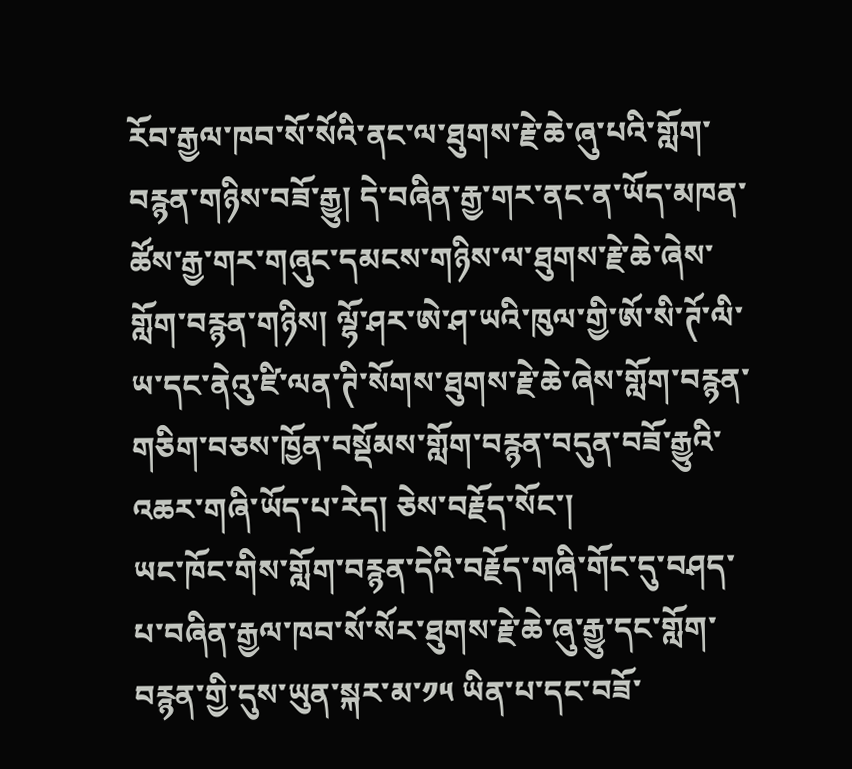རོབ་རྒྱལ་ཁབ་སོ་སོའི་ནང་ལ་ཐུགས་རྗེ་ཆེ་ཞུ་པའི་གློག་བརྙན་གཉིས་བཟོ་རྒྱུ། དེ་བཞིན་རྒྱ་གར་ནང་ན་ཡོད་མཁན་ཚོས་རྒྱ་གར་གཞུང་དམངས་གཉིས་ལ་ཐུགས་རྗེ་ཆེ་ཞེས་གློག་བརྙན་གཉིས། ལྷོ་ཤར་ཨེ་ཤ་ཡའི་ཁུལ་གྱི་ཨོ་སི་ཊོ་ལི་ཡ་དང་ནེའུ་ཛི་ལན་ཊི་སོགས་ཐུགས་རྗེ་ཆེ་ཞེས་གློག་བརྙན་གཅིག་བཅས་ཁྱོན་བསྡོམས་གློག་བརྙན་བདུན་བཟོ་རྒྱུའི་འཆར་གཞི་ཡོད་པ་རེད། ཅེས་བརྗོད་སོང་།
ཡང་ཁོང་གིས་གློག་བརྙན་དེའི་བརྗོད་གཞི་གོང་དུ་བཤད་པ་བཞིན་རྒྱལ་ཁབ་སོ་སོར་ཐུགས་རྗེ་ཆེ་ཞུ་རྒྱུ་དང་གློག་བརྙན་གྱི་དུས་ཡུན་སྐར་མ་༡༥ ཡིན་པ་དང་བཟོ་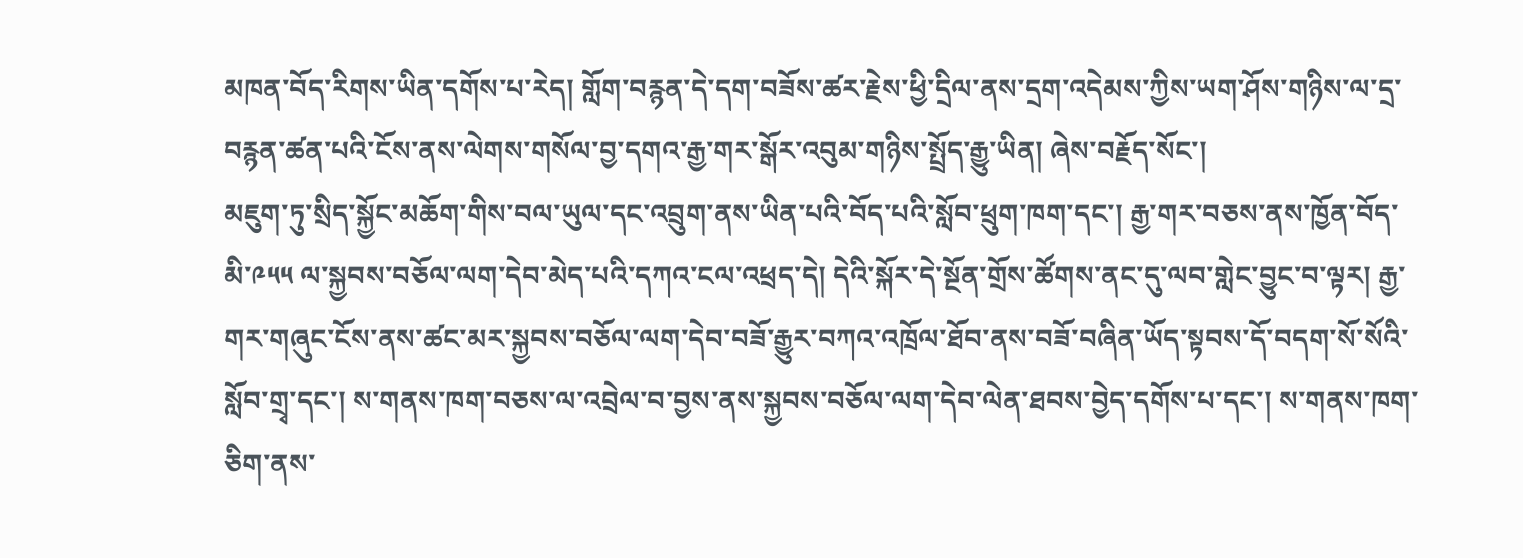མཁན་བོད་རིགས་ཡིན་དགོས་པ་རེད། གློག་བརྙན་དེ་དག་བཟོས་ཚར་རྗེས་ཕྱི་དྲིལ་ནས་དྲག་འདེམས་ཀྱིས་ཡག་ཤོས་གཉིས་ལ་དྲ་བརྙན་ཚན་པའི་ངོས་ནས་ལེགས་གསོལ་བྱ་དགའ་རྒྱ་གར་སྒོར་འབུམ་གཉིས་སྤྲོད་རྒྱུ་ཡིན། ཞེས་བརྗོད་སོང་།
མཇུག་ཏུ་སྲིད་སྐྱོང་མཆོག་གིས་བལ་ཡུལ་དང་འབྲུག་ནས་ཡིན་པའི་བོད་པའི་སློབ་ཕྲུག་ཁག་དང་། རྒྱ་གར་བཅས་ནས་ཁྱོན་བོད་མི་༩༥༥ ལ་སྐྱབས་བཅོལ་ལག་དེབ་མེད་པའི་དཀའ་ངལ་འཕྲད་དེ། དེའི་སྐོར་དེ་སྔོན་གྲོས་ཚོགས་ནང་དུ་ལབ་གླེང་བྱུང་བ་ལྟར། རྒྱ་གར་གཞུང་ངོས་ནས་ཚང་མར་སྐྱབས་བཅོལ་ལག་དེབ་བཟོ་རྒྱུར་བཀའ་འཁྲོལ་ཐོབ་ནས་བཟོ་བཞིན་ཡོད་སྟབས་དོ་བདག་སོ་སོའི་སློབ་གྲྭ་དང་། ས་གནས་ཁག་བཅས་ལ་འབྲེལ་བ་བྱས་ནས་སྐྱབས་བཅོལ་ལག་དེབ་ལེན་ཐབས་བྱེད་དགོས་པ་དང་། ས་གནས་ཁག་ཅིག་ནས་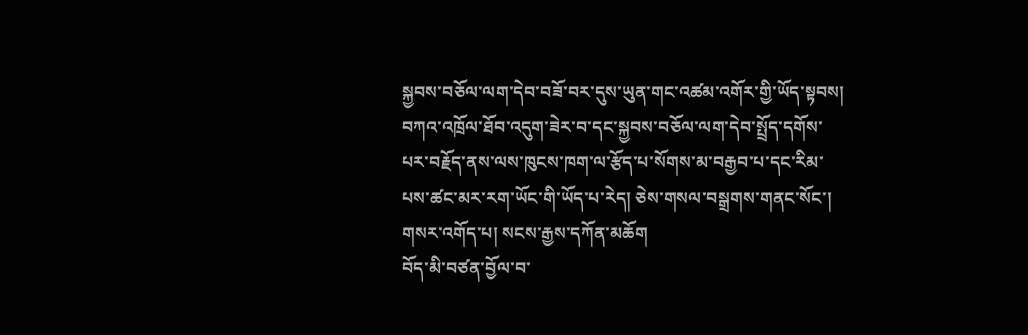སྐྱབས་བཅོལ་ལག་དེབ་བཟོ་བར་དུས་ཡུན་གང་འཚམ་འགོར་གྱི་ཡོད་སྟབས། བཀའ་འཁྲོལ་ཐོབ་འདུག་ཟེར་བ་དང་སྐྱབས་བཅོལ་ལག་དེབ་སྤྲོད་དགོས་པར་བརྗོད་ནས་ལས་ཁུངས་ཁག་ལ་རྩོད་པ་སོགས་མ་བརྒྱབ་པ་དང་རིམ་པས་ཚང་མར་རག་ཡོང་གི་ཡོད་པ་རེད། ཅེས་གསལ་བསྒྲགས་གནང་སོང་།
གསར་འགོད་པ། སངས་རྒྱས་དཀོན་མཆོག
བོད་མི་བཙན་བྱོལ་བ་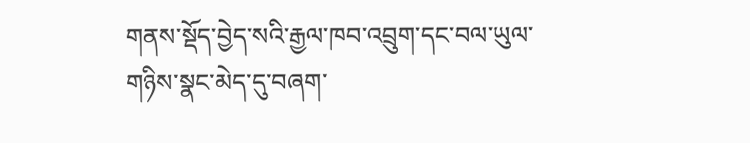གནས་སྡོད་བྱེད་སའི་རྒྱལ་ཁབ་འབྲུག་དང་བལ་ཡུལ་གཉིས་སྣང་མེད་དུ་བཞག་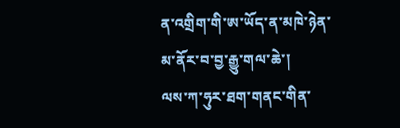ན་འགྲིག་གི་ཨ་ཡོད་ན་མཁེ་ཉེན་མ་ནོར་བ་བྱ་རྒྱུ་གལ་ཆེ་།
ལས་ཀ་ཧུར་ཐག་གནང་གིན་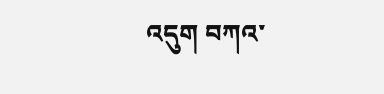འདུག བཀའ་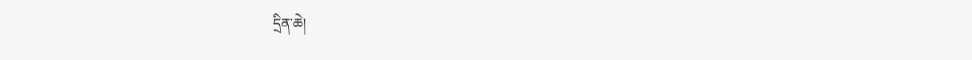དྲིན་ཆེ།